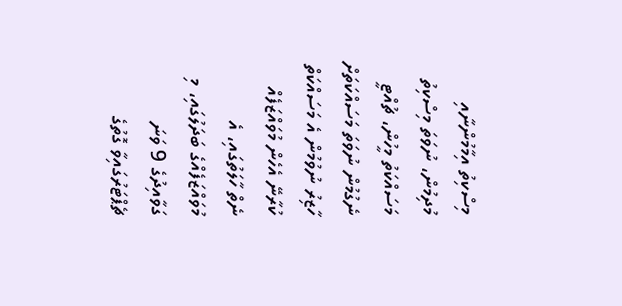މިސްކިތު އިމާމުންނާއި މުދިމުން، ނުވަތަ މިސްކިތު މަސައްކަތު މީހުން، ޗުއްޓީ ނެގުމުން ނުވަތަ މަސައްކަތަށް ހާޒިރު ނުވުމުން އެ މަސައްކަތް ކުރާނޭ އެހެން މުވައްޒަފެއް ނެތް ހާލަތުގައި، އެ މުވައްޒަފެއްގެ ބަދަލުގައި، މި ގަވާއިދުގެ 9 ވަނަ ޗެޕްޓަރުގައިވާ ގޮތުގެ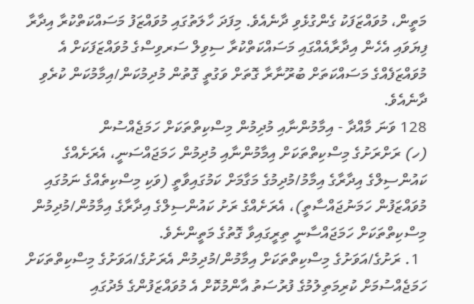މަތީން، މުވައްޒަފަކު ގެންގުޅެވި ދާނެއެވެ. މިފަދަ ހާލަތުގައި މުވައްޒަފު މަސައްކަތްކުރާ އިދާރާ ފިޔަވައި އެހެން އިދާރާއެއްގައި މަސައްކަތްކުރާ ސިވިލް ސަރވިސްގެ މުވައްޒަފަކަށް އެ މުވައްޒަފެއްގެ މަސައްކަތަށް ބުރޫނާރާ ގޮތަށް ވަގުތީ ގޮތުން މުދިމުކަން/އިމާމުކަން ކުރެވި ދާނެއެވެ.
128 ވަނަ މާއްދާ - އިމާމުންނާއި މުދިމުން މިސްކިތްތަކަށް ހަމަޖެއްސުން
(ހ) ރަށްރަށުގެ މިސްކިތްތަކަށް އިމާމުންނާއި މުދިމުން ހަމަޖައްސަނީ، އެރަށެއްގެ ކައުންސިލްގެ އިދާރާގެ އިމާމު/މުދިމުގެ މަގާމަށް ކަމުގައިވާތީ (ވަކި މިސްކިތެއްގެ ނަމުގައި މުވައްޒަފުން ހަމަނުޖައްސާތީ)، އެރަށެއްގެ ރަށު ކައުންސިލްގެ އިދާރާގެ އިމާމުން/މުދިމުން މިސްކިތްތަކަށް ހަމަޖައްސާނީ ތިރީގައިވާ ގޮތުގެ މަތީންނެވެ.
  1. ރަށުގެ/އަވަށުގެ މިސްކިތްތަކަށް އިމާމުން/މުދިމުން އެރަށުގެ/އަވަށުގެ މިސްކިތްތަކަށް ހަމަޖެއްސުމަށް ކުރިމަތިލުމުގެ ފުރުސަތު އާންމުކޮށް އެ މުވައްޒަފުންގެ މެދުގައި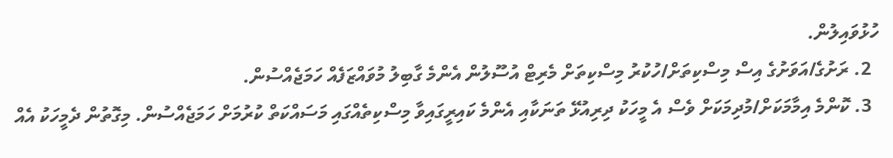ހުޅުވައިލުން.
  2. ރަށުގެ/އަވަށުގެ އިސް މިސްކިތަށް/ހުކުރު މިސްކިތަށް މެރިޓް އުސޫލުން އެންމެ ގާބިލު މުވައްޒަފެއް ހަމަޖެއްސުން.
  3. ކޮންމެ އިމާމަކަށް/މުދިމަކަށް ވެސް އެ މީހަކު ދިރިއުޅޭ ތަނަކާއި އެންމެ ކައިރީގައިވާ މިސްކިތެއްގައި މަސައްކަތް ކުރުމަށް ހަމަޖެއްސުން. މިގޮތުން ދެމީހަކު އެއް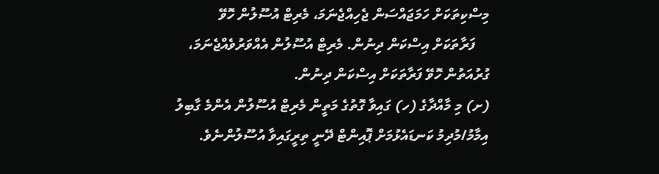މިސްކިތަކަށް ހަމަޖައްސަން ޖެހިއްޖެނަމަ، މެރިޓް އުސޫލުން ހޮވޭ
    ފަރާތަކަށް އިސްކަން ދިނުން. މެރިޓް އުސޫލުން އެއްވަރުވެއްޖެނަމަ، ގުރުއަތުން ހޮވޭ ފަރާތަކަށް އިސްކަން ދިނުން.
(ށ) މި މާއްދާގެ (ހ) ގައިވާ ގޮތުގެ މަތީން މެރިޓް އުސޫލުން އެންމެ ގާބިލު އިމާމު/މުދިމު ކަނޑައެޅުމަށް ޕޮއިންޓް ދޭނީ ތިރީގައިވާ އުސޫލުންނެވެ.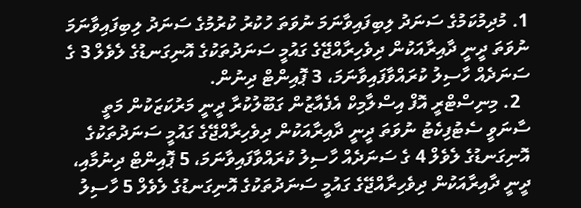1. މުދިމުކަމުގެ ސަނަދު ލިބިފައިވާނަމަ ނުވަތަ ހުކުރު ކުރުމުގެ ސަނަދު ލިބިފައިވާނަމަ ނުވަތަ ދީނީ ދާއިރާއަކުން ދިވެހިރާއްޖޭގެ ގައުމީ ސަނަދުތަކުގެ އޮނިގަނޑުގެ ލެވެލް 3 ގެ ސަނަދެއް ހާސިލު ކުރައްވާފައިވާނަމަ، 3 ޕޮއިންޓް ދިނުން.
  2. މިނިސްޓްރީ އޮފް އިސްލާމިކް އެފެއާޒުން ގަބޫލުކުރާ ދީނީ މަރުކަޒަކުން މަތީ ސާނަވީ ސެޓުފިކެޓު ނުވަތަ ދީނީ ދާއިރާއަކުން ދިވެހިރާއްޖޭގެ ގައުމީ ސަނަދުތަކުގެ އޮނިގަނޑުގެ ލެވެލް 4 ގެ ސަނަދެއް ހާސިލު ކުރައްވާފައިވާނަމަ، 5 ޕޮއިންޓް ދިނުމާއި، ދީނީ ދާއިރާއަކުން ދިވެހިރާއްޖޭގެ ގައުމީ ސަނަދުތަކުގެ އޮނިގަނޑުގެ ލެވެލް 5 ހާސިލު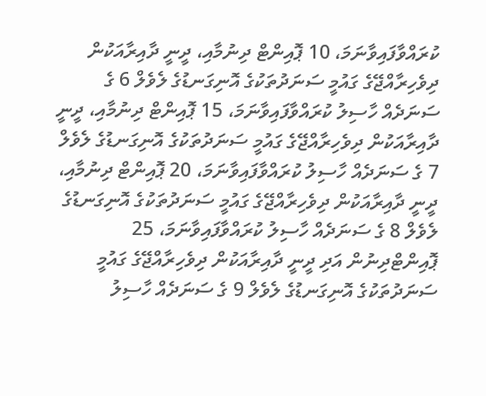ކުރައްވާފައިވާނަމަ، 10 ޕޮއިންޓް ދިނުމާއި، ދީނީ ދާއިރާއަކުން ދިވެހިރާއްޖޭގެ ގައުމީ ސަނަދުތަކުގެ އޮނިގަނޑުގެ ލެވެލް 6 ގެ ސަނަދެއް ހާސިލު ކުރައްވާފައިވާނަމަ، 15 ޕޮއިންޓް ދިނުމާއި، ދީނީ ދާއިރާއަކުން ދިވެހިރާއްޖޭގެ ގައުމީ ސަނަދުތަކުގެ އޮނިގަނޑުގެ ލެވެލް 7 ގެ ސަނަދެއް ހާސިލު ކުރައްވާފައިވާނަމަ، 20 ޕޮއިންޓް ދިނުމާއި، ދީނީ ދާއިރާއަކުން ދިވެހިރާއްޖޭގެ ގައުމީ ސަނަދުތަކުގެ އޮނިގަނޑުގެ ލެވެލް 8 ގެ ސަނަދެއް ހާސިލު ކުރައްވާފައިވާނަމަ، 25 ޕޮއިންޓްދިނުން އަދި ދީނީ ދާއިރާއަކުން ދިވެހިރާއްޖޭގެ ގައުމީ ސަނަދުތަކުގެ އޮނިގަނޑުގެ ލެވެލް 9 ގެ ސަނަދެއް ހާސިލު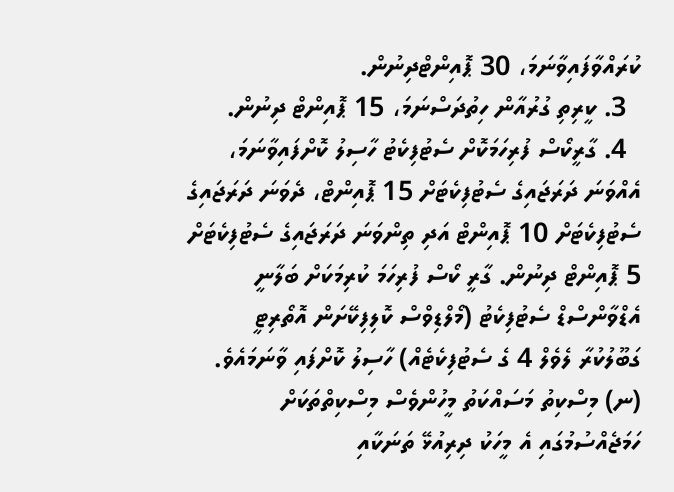ކުރައްވާފައިވާނަމަ، 30 ޕޮއިންޓްދިނުން.
  3. ކީރިތި ގުރުއާން ހިތުދަސްނަމަ، 15 ޕޮއިންޓް ދިނުން.
  4. ގާރީކޯސް ފުރިހަމަކޮށް ސެޓުފިކެޓު ހާސިލު ކޮށްފައިވާނަމަ، އެއްވަނަ ދަރަޖައިގެ ސެޓުފިކެޓަށް 15 ޕޮއިންޓް، ދެވަނަ ދަރަޖައިގެ ސެޓުފިކެޓަށް 10 ޕޮއިންޓް އަދި ތިންވަނަ ދަރަޖައިގެ ސެޓުފިކެޓަށް 5 ޕޮއިންޓް ދިނުން. ގާރީ ކޯސް ފުރިހަމަ ކުރިމަކަށް ބަލާނީ އެޑްވާންސްޑް ސެޓުފިކެޓު (މޯލްޑިވްސް ކޮލިފިކޭށަން އޮތޯރިޓީ ގަބޫލުކުރާ ލެވެލް 4 ގެ ސެޓުފިކެޓެއް) ހާސިލު ކޮށްފައި ވާނަމައެވެ.
(ނ) މިސްކިތު މަސައްކަތު މީހުންވެސް މިސްކިތްތަކަށް ހަމަޖެއްސުމުގައި އެ މީހަކު ދިރިއުޅޭ ތަނަކާއި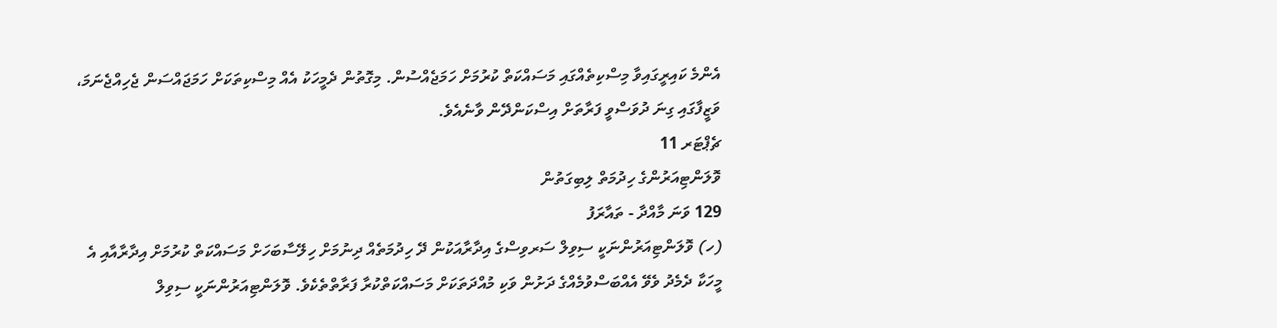އެންމެ ކައިރީގައިވާ މިސްކިތެއްގައި މަސައްކަތް ކުރުމަށް ހަމަޖެއްސުން. މިގޮތުން ދެމީހަކު އެއް މިސްކިތަކަށް ހަމަޖައްސަން ޖެހިއްޖެނަމަ، ވަޒީފާގައި ގިނަ ދުވަސްވީ ފަރާތަށް އިސްކަންދޭން ވާނެއެވެ.
ޗެޕްޓަރ 11
ވޮލަންޓިއަރުންގެ ހިދުމަތް ލިބިގަތުން
129 ވަނަ މާއްދާ - ތައާރަފު
(ހ) ވޮލަންޓިއަރުންނަކީ ސިވިލް ސަރވިސްގެ އިދާރާއަކުން ދޭ ހިދުމަތެއް ދިނުމަށް ހިލޭސާބަހަށް މަސައްކަތް ކުރުމަށް އިދާރާއާއި އެ މީހަކާ ދެމެދު ވެވޭ އެއްބަސްވުމެއްގެ ދަށުން ވަކި މުއްދަތަކަށް މަސައްކަތްކުރާ ފަރާތްތެކެވެ. ވޮލަންޓިއަރުންނަކީ ސިވިލް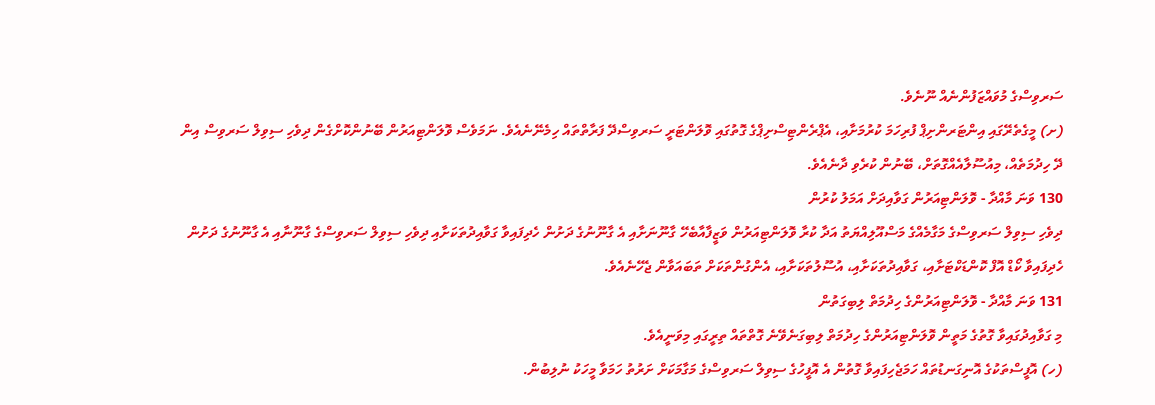ސަރވިސްގެ މުވައްޒަފުންނެއް ނޫނެވެ.
(ށ) މީގެތެރޭގައި އިންޓަރންށިޕް ފުރިހަމަ ކުރުމަށާއި، އެޕްރެންޓިސްށިޕްގެ ގޮތުގައި ވޮލަންޓަރީ ސަރވިސްދޭ ފަރާތްތައް ހިމެނޭނެއެވެ. ނަމަވެސް ވޮލަންޓިއަރުން ބޭނުންކޮށްގެން ދިވެހި ސިވިލް ސަރވިސް އިން ދޭ ހިދުމަތެއް، މިއުސޫލާއެއްގޮތަށް، ބޭނުން ކުރެވި ދާނެއެވެ.
130 ވަނަ މާއްދާ - ވޮލަންޓިއަރުން ގަވާއިދަށް އަމަލު ކުރުން
ދިވެހި ސިވިލް ސަރވިސްގެ މަގާމެއްގެ މަސްއޫލިއްޔަތު އަދާ ކުރާ ވޮލަންޓިއަރުން ވަޒީފާއާބެހޭ ގާނޫނަށާއި އެ ގާނޫނުގެ ދަށުން ހެދިފައިވާ ގަވާއިދުތަކަށާއި ދިވެހި ސިވިލް ސަރވިސްގެ ގާނޫނާއި އެ ގާނޫނުގެ ދަށުން ހެދިފައިވާ ކޯޑް އޮފް ކޮންޑަކްޓަށާއި، ގަވާއިދުތަކަށާއި، އުސޫލުތަކަށާއި، އެންގުންތަކަށް ތަބައަވާން ޖެހޭނެއެވެ.
131 ވަނަ މާއްދާ - ވޮލަންޓިއަރުންގެ ހިދުމަތް ލިބިގަތުން
މި ގަވާއިދުގައިވާ ގޮތުގެ މަތީން ވޮލަންޓިއަރުންގެ ހިދުމަތް ލިބިގަނެވޭނެ ގޮތްތައް ތިރީގައި މިވަނީއެވެ.
(ހ) އޮފީސްތަކުގެ އޮނިގަނޑުތައް ހަމަޖެހިފައިވާ ގޮތުން އެ އޮފީހުގެ ސިވިލް ސަރވިސްގެ މަގާމަކަށް ށަރުތު ހަމަވާ މީހަކު ނުލިބުން.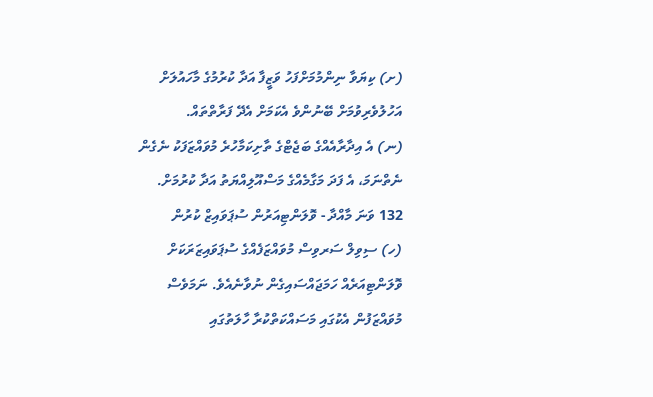(ށ) ކިޔަވާ ނިންމުމަށްފަހު ވަޒީފާ އަދާ ކުރުމުގެ މާހައުލަށް އަހުލުވެރިވުމަށް ބޭނުންވެ އެކަމަށް އެދޭ ފަރާތްތައް.
(ނ) އެ އިދާރާއެއްގެ ބަޖެޓްގެ ތާށިކަމާހުރެ މުވައްޒަފަކު ނެގެން ނެތްނަމަ، އެ ފަދަ މަގާމެއްގެ މަސްއޫލިއްޔަތު އަދާ ކުރުމަށް.
132 ވަނަ މާއްދާ - ވޮލަންޓިއަރުން ސުޕަވައިޒް ކުރުން
(ހ) ސިވިލް ސަރވިސް މުވައްޒަފެއްގެ ސުޕަވައިޒަރަކަށް ވޮލަންޓިއަރެއް ހަމަޖައްސައިގެން ނުވާނެއެވެ. ނަމަވެސް މުވައްޒަފުން އެކުގައި މަސައްކަތްކުރާ ހާލަތުގައި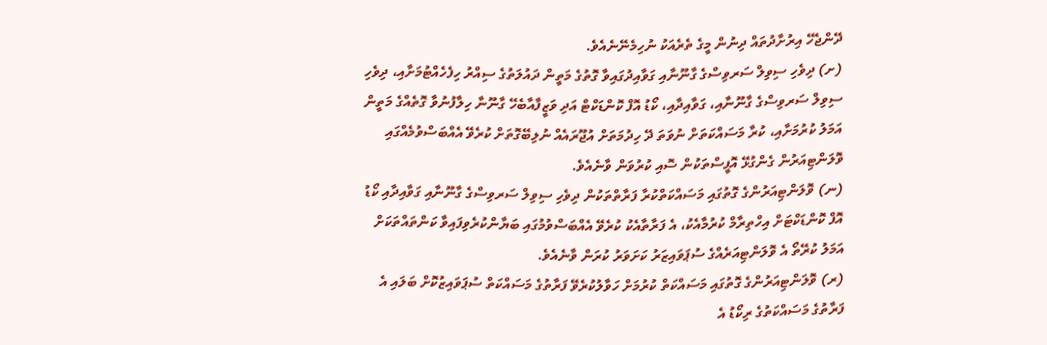ދޭންޖެހޭ އިރުށާދުތައް ދިނުން މީގެ ތެރެއަކު ނުހިމެނޭނެއެވެ.
(ށ) ދިވެހި ސިވިލް ސަރވިސްގެ ގާނޫނާއި ގަވާއިދުގައިވާ ގޮތުގެ މަތީން ދައުލަތުގެ ސިއްރު ހިފެހެއްޓުމަށާއި، ދިވެހި ސިވިލް ސަރވިސްގެ ގާނޫނާއި، ގަވާއިދާއި، ކޯޑު އޮފް ކޮންޑަކްޓް އަދި ވަޒީފާއާބެހޭ ގާނޫނާ ހިލާފުނުވާ ގޮތެއްގެ މަތީން އަމަލު ކުރުމަށާއި، ކުރާ މަސައްކަތަށް ނުވަތަ ދޭ ހިދުމަތަށް އުޖޫރައެއް ނުލިބޭގޮތަށް ކުރެވޭ އެއްބަސްވުމެއްގައި ވޮލަންޓިއަރުން ގެންގުޅޭ އޮފީސްތަކުން ސޮއި ކުރުވަން ވާނެއެވެ.
(ނ) ވޮލަންޓިއަރުންގެ ގޮތުގައި މަސައްކަތްކުރާ ފަރާތްތަކުން ދިވެހި ސިވިލް ސަރވިސްގެ ގާނޫނާއި ގަވާއިދާއި ކޯޑު އޮފް ކޮންޑަކްޓަށް އިހްތިރާމް ކުރުމާއެކު، އެ ފަރާތާއެކު ކުރެވޭ އެއްބަސްވުމުގައި ބަޔާންކުރެވިފައިވާ ކަންތައްތަކަށް އަމަލު ކުރޭތޯ އެ ވޮލަންޓިއަރެއްގެ ސުޕަވައިޒަރު ކަށަވަރު ކުރަން ވާނެއެވެ.
(ރ) ވޮލަންޓިއަރުންގެ ގޮތުގައި މަސައްކަތް ކުރުމަށް ހަވާލުކުރެވޭ ފަރާތުގެ މަސައްކަތް ސުޕަވައިޒުކޮށް ބަލައި އެ ފަރާތުގެ މަސައްކަތުގެ ރިކޯޑު އެ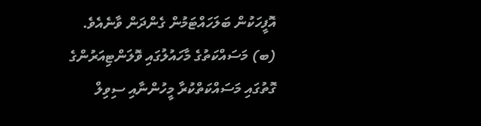އޮފީހަކުން ބަލަހައްޓަމުން ގެންދަން ވާނެއެވެ.
(ބ) މަސައްކަތުގެ މާހައުލުގައި ވޮލަންޓިއަރުންގެ ގޮތުގައި މަސައްކަތްކުރާ މީހުންނާއި ސިވިލް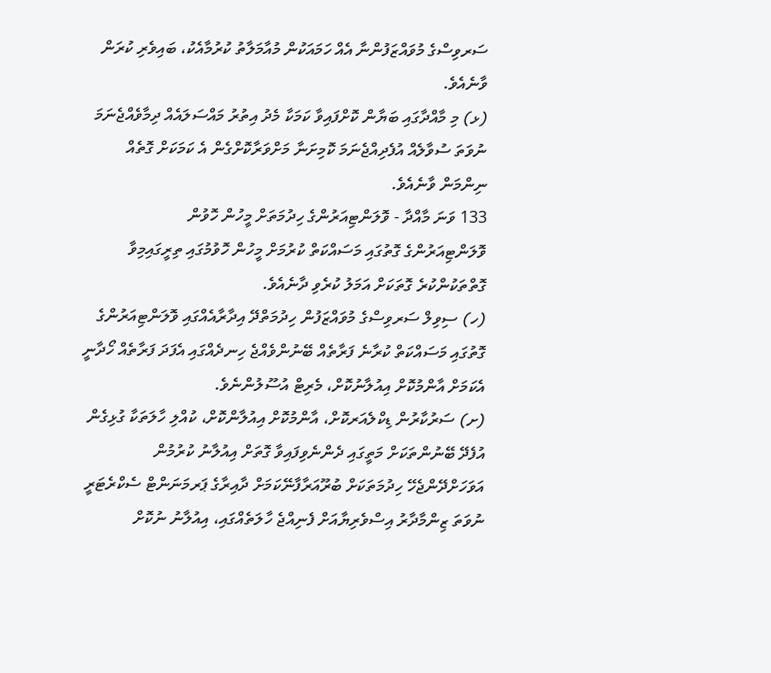ސަރވިސްގެ މުވައްޒަފުންނާ އެއް ހަމައަކުން މުއާމަލާތު ކުރުމާއެކު، ބައިވެރި ކުރަން ވާނެއެވެ.
(ޅ) މި މާއްދާގައި ބަޔާން ކޮށްފައިވާ ކަމަކާ މެދު އިތުރު މައްސަލައެއް ދިމާވެއްޖެނަމަ ނުވަތަ ސުވާލެއް އުފެދިއްޖެނަމަ ކޮމިށަނާ މަށްވަރާކޮށްގެން އެ ކަމަކަށް ގޮތެއް ނިންމަން ވާނެއެވެ.
133 ވަނަ މާއްދާ - ވޮލަންޓިއަރުންގެ ހިދުމަތަށް މީހުން ހޮވުން
ވޮލަންޓިއަރުންގެ ގޮތުގައި މަސައްކަތް ކުރުމަށް މީހުން ހޮވުމުގައި ތިރީގައިމިވާ ގޮތްތަކުންކުރެ ގޮތަކަށް އަމަލު ކުރެވި ދާނެއެވެ.
(ހ) ސިވިލް ސަރވިސްގެ މުވައްޒަފުން ހިދުމަތްދޭ އިދާރާއެއްގައި ވޮލަންޓިއަރުންގެ ގޮތުގައި މަސައްކަތް ކުރާނެ ފަރާތެއް ބޭނުންވެއްޖެ ހިނދެއްގައި އެފަދަ ފަރާތެއް ހޯދާނީ އެކަމަށް އާންމުކޮށް އިއުލާނުކޮށް، މެރިޓް އުސޫލުންނެވެ.
(ށ) ސަރުކާރުން ޑިކްލެއަރކޮށް، އާންމުކޮށް އިއުލާންކޮށް، ކުއްލި ހާލަތަކާ ގުޅިގެން އުފެދޭ ބޭނުންތަކަށް މަތީގައި ދެންނެވިފައިވާ ގޮތަށް އިއުލާނު ކުރުމުން އަވަހަށްދޭންޖެހޭ ހިދުމަތަކަށް ބުރޫއަރާފާނޭކަމަށް ދާއިރާގެ ޕަރމަނަންޓް ސެކްރެޓަރީ ނުވަތަ ޒިންމާދާރު އިސްވެރިޔާއަށް ފެނިއްޖެ ހާލަތެއްގައި، އިއުލާނު ނުކޮށް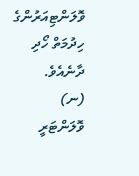ވޮލަންޓިއަރުންގެ ހިދުމަތް ހޯދި ދާނެއެވެ.
(ނ) ވޮލަންޓަރީ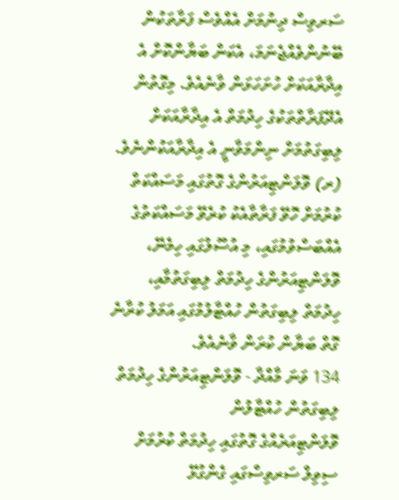ސަރވިސް ދިނުމަށް އެއްވެސް ފަރާތަކުން ބޭނުންވެއްޖެނަމަ، އެކަން ބަޔާންކޮށް އެ އިދާރާއަކަށް ހުށަހަޅަން ވާނެއެވެ. މިގޮތުން އެދޭފަރާތްތަކުގެ ހިދުމަތް އެ އިދާރާއަކަށް ލިބިގަތުމަށް ނިންމަވާނީ އެ އިދާރާއަކުންނެވެ.
(ރ) ވޮލަންޓިއަރުންގެ ގޮތުގައި މަސައްކަތް ކުރުމަށް ހޮވޭ ފަރާތާއެކު ކުރެވޭ މަސައްކަތުގެ އެއްބަސްވުމުގައި، މި އުސޫލުގައި ހިމެނޭ، ވޮލަންޓިއަރުންގެ ހިދުމަތް ލިބިގަތުމާއި، ހިދުމަތް ލިބިގަތުން ހުއްޓާލުމުގައި އަމަލު ކުރާނެ ގޮތް ބަޔާން ކުރަން ވާނެއެވެ.
134 ވަނަ މާއްދާ - ވޮލަންޓިއަރުންގެ ހިދުމަތް ލިބިގަތުން ހުއްޓާލުން
ވޮލަންޓިއަރެއްގެ ގޮތުގައި ހިދުމަތް ކުރުމަށް ސިވިލް ސަރވިސްގައި ގެންގުޅޭ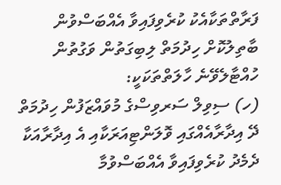ފަރާތްތަކާއެކު ކުރެވިފައިވާ އެއްބަސްވުން ބާތިލުކޮށް ހިދުމަތް ލިބިގަތުން ވަގުތުން ހުއްޓާލެވޭނެ ހާލަތްތަކަކީ:
(ހ) ސިވިލް ސަރވިސްގެ މުވައްޒަފުން ހިދުމަތް ދޭ އިދާރާއެއްގައި ވޮލަންޓިއަރަކާއި އެ އިދާރާއަކާ ދެމެދު ކުރެވިފައިވާ އެއްބަސްވުމާ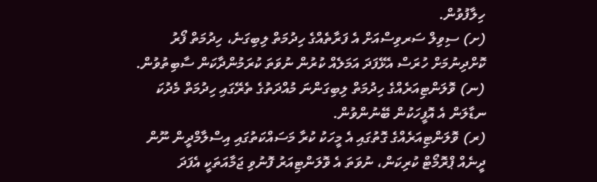ހިލާފުވުން.
(ށ) ސިވިލް ސަރވިސްއަށް އެ ފަރާތެއްގެ ހިދުމަތް ލިބިގަނެ، ހިދުމަތް ފޯރު ކޮށްދިނުމަށް ހުރަސް އެޅޭފަދަ އަމަލެއް ކުރުން ނުވަތަ ކުރަމުންދާކަން ސާބިތުވުން.
(ނ) ވޮލަންޓިއަރެއްގެ ހިދުމަތް ލިބިގަންނަ މުއްދަތުގެ ތެރޭގައި ހިދުމަތް މެދުކަ ނޑާލަން އެ އޮފީހަކުން ބޭނުންވުން.
(ރ) ވޮލަންޓިއަރެއްގެ ގޮތުގައި އެ މީހަކު ކުރާ މަސައްކަތުގައި އިސްލާމްދީން ނޫން ދީނެއް ޕްރޮމޯޓް ކުރިކަން، ނުވަތަ އެ ވޮލަންޓިއަރު ފޮނުވި ޖަމާއަތަކީ އެފަދަ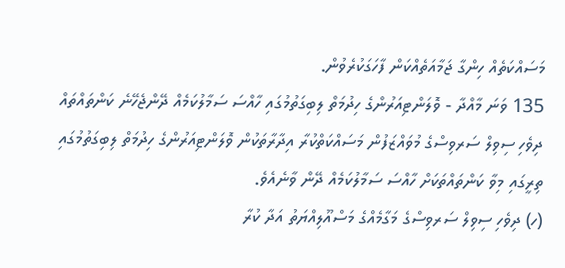މަސައްކަތެއް ހިންގާ ޖަމާއަތެއްކަން ފާހަގަކުރެވުން.
135 ވަނަ މާއްދާ - ވޮލަންޓިއަރުންގެ ހިދުމަތް ލިބިގަތުމުގައި ހާއްސަ ސަމާލުކަމެއް ދޭންޖެހޭނެ ކަންތައްތައް
ދިވެހި ސިވިލް ސަރވިސްގެ މުވައްޒަފުން މަސައްކަތްކުރާ އިދާރާތަކުން ވޮލަންޓިއަރުންގެ ހިދުމަތް ލިބިގަތުމުގައި ތިރީގައި މިވާ ކަންތައްތަކަށް ހާއްސަ ސަމާލުކަމެއް ދޭން ވާނެއެވެ.
(ހ) ދިވެހި ސިވިލް ސަރވިސްގެ މަގާމެއްގެ މަސްއޫލިއްޔަތު އަދާ ކުރާ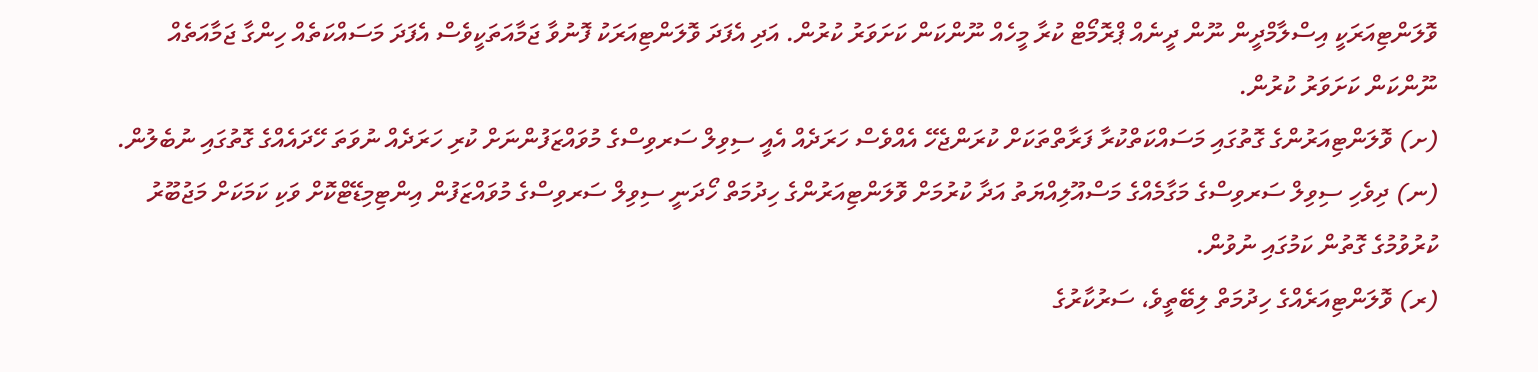ވޮލަންޓިއަރަކީ އިސްލާމްދީން ނޫން ދީނެއް ޕްރޮމޯޓް ކުރާ މީހެއް ނޫންކަން ކަށަވަރު ކުރުން. އަދި އެފަދަ ވޮލަންޓިއަރަކު ފޮނުވާ ޖަމާއަތަކީވެސް އެފަދަ މަސައްކަތެއް ހިންގާ ޖަމާއަތެއް ނޫންކަން ކަށަވަރު ކުރުން.
(ށ) ވޮލަންޓިއަރުންގެ ގޮތުގައި މަސައްކަތްކުރާ ފަރާތްތަކަށް ކުރަންޖެހޭ އެއްވެސް ހަރަދެއް އެއީ ސިވިލް ސަރވިސްގެ މުވައްޒަފުންނަށް ކުރި ހަރަދެއް ނުވަތަ ހޭދައެއްގެ ގޮތުގައި ނުބެލުން.
(ނ) ދިވެހި ސިވިލް ސަރވިސްގެ މަގާމެއްގެ މަސްއޫލިއްޔަތު އަދާ ކުރުމަށް ވޮލަންޓިއަރުންގެ ހިދުމަތް ހޯދަނީ ސިވިލް ސަރވިސްގެ މުވައްޒަފުން އިންޓިމިޑޭޓްކޮށް ވަކި ކަމަކަށް މަޖުބޫރު ކުރުވުމުގެ ގޮތުން ކަމުގައި ނުވުން.
(ރ) ވޮލަންޓިއަރެއްގެ ހިދުމަތް ލިބޭތީވެ، ސަރުކާރުގެ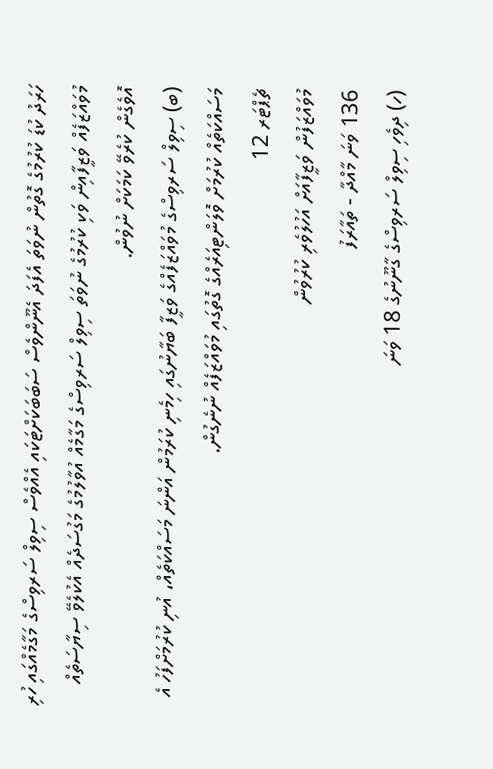ހަރަދު ކުޑަ ކުރުމުގެ ގޮތުން ނުވަތަ އެފަދަ އެނޫންވެސް ސަބަބަކަށްޓަކައި އެއްވެސް ސިވިލް ސަރވިސްގެ މަގާމެއްގައި ހުރި މުވައްޒަފެއް ވަޒީފާއިން ވަކި ކުރުމުގެ ނުވަތަ ސިވިލް ސަރވިސްގެ މަގާމެއް އުވާލުމުގެ މަގުސަދެއް އެކުލެވޭ ސިޔާސަތެއް އޮވެގެން ކުރެވޭ ކަމަކަށް ނުވުން.
(ބ) ސިވިލް ސަރވިސްގެ މުވައްޒަފެއްގެ ވަޒީފާ ބަޔާނުގައި ހިމެނި ކުރަމުން އަންނަ މަސައްކަތެއް، އުނި ކުރުމަށްފަހު އެ މަސައްކަތެއް ކުރުމަށް ވޮލަންޓިއަރެއްގެ ގޮތުގައި މުވައްޒަފެއް ނުނެގުން.
ޗެޕްޓަރ 12
މުވައްޒަފުން ވަޒީފާއަށް އަހުލުވެރި ކުރުވުން
136 ވަނަ މާއްދާ - ތައާރަފު
(ހ) ދިވެހި ސިވިލް ސަރވިސްގެ ގާނޫނުގެ 18 ވަނަ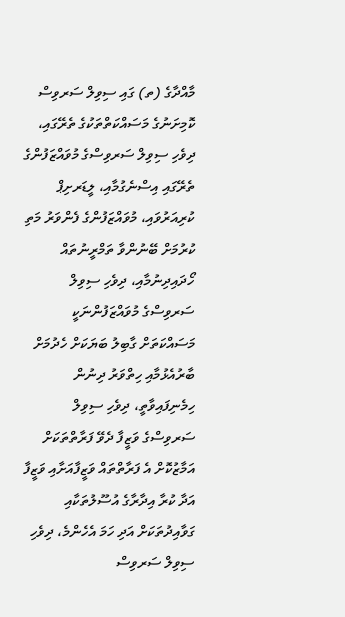މާއްދާގެ (ތ) ގައި ސިވިލް ސަރވިސް ކޮމިށަނުގެ މަސައްކަތްތަކުގެ ތެރޭގައި، ދިވެހި ސިވިލް ސަރވިސްގެ މުވައްޒަފުންގެ ތެރޭގައި އިސްނެގުމާއި، ލީޑަރށިޕް ކުރިއަރުވައި، މުވައްޒަފުންގެ ފެންވަރު މަތި ކުރުމަށް ބޭނުންވާ ތަމްރީނުތައް ހޯދައިދިނުމާއި، ދިވެހި ސިވިލް ސަރވިސްގެ މުވައްޒަފުންނަކީ މަސައްކަތަށް ގާބިލު ބަޔަކަށް ހެދުމަށް ބާރުއެޅުމާއި ހިތްވަރު ދިނުން ހިމެނިފައިވާތީ، ދިވެހި ސިވިލް ސަރވިސްގެ ވަޒީފާ ދެވޭ ފަރާތްތަކަށް އަމާޒުކޮށް އެ ފަރާތްތައް ވަޒީފާއަށާއި ވަޒީފާ އަދާ ކުރާ އިދާރާގެ އުސޫލުތަކާއި ގަވާއިދުތަކަށް އަދި ހަމަ އެހެންމެ، ދިވެހި ސިވިލް ސަރވިސް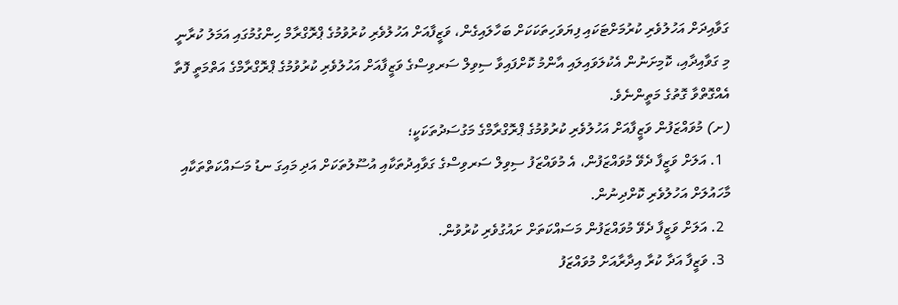ގަވާއިދަށް އަހުލުވެރި ކުރުމަށްޓަކައި ފިޔަވަހިތަކަކަށް ބަހާލައިގެން، ވަޒީފާއަށް އަހުލުވެރި ކުރުވުމުގެ ޕްރޮގްރާމް ހިންގުމުގައި އަމަލު ކުރާނީ މި ގަވާއިދާއި، ކޮމިށަނުން އެކުލަވައިލައި އާންމު ކޮށްފައިވާ ސިވިލް ސަރވިސްގެ ވަޒީފާއަށް އަހުލުވެރި ކުރުވުމުގެ ޕްރޮގްރާމްގެ އަތްމަތީ ފޮތާ އެއްގޮތްވާ ގޮތުގެ މަތީންނެވެ.
(ށ) މުވައްޒަފުން ވަޒީފާއަށް އަހުލުވެރި ކުރުވުމުގެ ޕްރޮގްރާމްގެ މަގުސަދުތަކަކީ؛
  1. އަލަށް ވަޒީފާ ދެވޭ މުވައްޒަފުން، އެ މުވައްޒަފު ސިވިލް ސަރވިސްގެ ގަވާއިދުތަކާއި އުސޫލުތަކަށް އަދި މައިގަ ނޑު މަސައްކަތްތަކާއި މާހައުލަށް އަހުލުވެރި ކޮށްދިނުން.
  2. އަލަށް ވަޒީފާ ދެވޭ މުވައްޒަފުން މަސައްކަތަށް ށައުގުވެރި ކުރުވުން.
  3. ވަޒީފާ އަދާ ކުރާ އިދާރާއަށް މުވައްޒަފު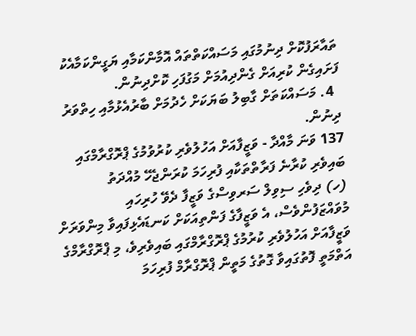ތައާރަފުކޮށް ދިނުމުގައި މަސައްކަތްތައް އޮމާންކަމާއި ޔަގީންކަމާއެކު ފަށައިގެން ކުރިއަށް ގެންދިއުމަށް މަގުފަހި ކޮށްދިނުން.
  4. މަސައްކަތަށް ގާބިލު ބަޔަކަށް ހެދުމަށް ބާރުއެޅުމާއި ހިތްވަރު ދިނުން.
137 ވަނަ މާއްދާ - ވަޒީފާއަށް އަހުލުވެރި ކުރުވުމުގެ ޕްރޮގްރާމްގައި ބައިވެރި ކުރާނެ ފަރާތްތަކާއި ފުރިހަމަ ކުރަންޖެހޭ މުއްދަތު
(ހ) ދިވެހި ސިވިލް ސަރވިސްގެ ވަޒީފާ ދެވޭ ހުރިހައި މުވައްޒަފުންވެސް، އެ ވަޒީފާގެ ފަންތިއަކަށް ކަނޑައެޅިފައިވާ މިންވަރަށް ވަޒީފާއަށް އަހުލުވެރި ކުރުމުގެ ޕްރޮގްރާމްގައި ބައިވެރިވެ، މި ޕްރޮގްރާމްގެ އަތްމަތީ ފޮތުގައިވާ ގޮތުގެ މަތީން ޕްރޮގްރާމް ފުރިހަމަ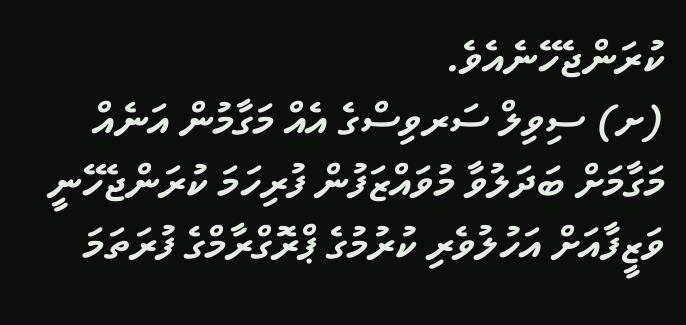ކުރަންޖެހޭނެއެވެ.
(ށ) ސިވިލް ސަރވިސްގެ އެއް މަގާމުން އަނެއް މަގާމަށް ބަދަލުވާ މުވައްޒަފުން ފުރިހަމަ ކުރަންޖެހޭނީ ވަޒީފާއަށް އަހުލުވެރި ކުރުމުގެ ޕްރޮގްރާމްގެ ފުރަތަމަ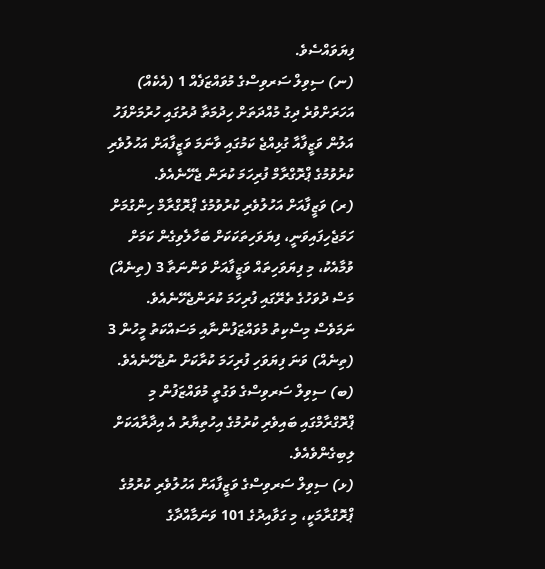ފިޔަވައްސެވެ.
(ނ) ސިވިލް ސަރވިސްގެ މުވައްޒަފެއް 1 (އެކެއް) އަހަރަށްވުރެ ދިގު މުއްދަތަށް ހިދުމަތާ ދުރުގައި ހުރުމަށްފަހު އަލުން ވަޒީފާއާ ގުޅިއްޖެ ކަމުގައި ވާނަމަ ވަޒީފާއަށް އަހުލުވެރި ކުރުވުމުގެ ޕްރޮގްރާމް ފުރިހަމަ ކުރަން ޖެހޭނެއެވެ.
(ރ) ވަޒީފާއަށް އަހުލުވެރި ކުރުވުމުގެ ޕްރޮގްރާމް ހިންގުމަށް ހަމަޖެހިފައިވަނީ، ފިޔަވަހިތަކަކަށް ބަހާލެވިގެން ކަމަށް ވުމާއެކު، މި ފިޔަވަހިތައް ވަޒީފާއަށް ވަންނަތާ 3 (ތިނެއް) މަސް ދުވަހުގެ ތެރޭގައި ފުރިހަމަ ކުރަންޖެހޭނެއެވެ. ނަމަވެސް މިސްކިތު މުވައްޒަފުންނާއި މަސައްކަތު މީހުން 3 (ތިނެއް) ވަނަ ފިޔަވަހި ފުރިހަމަ ކުރާކަށް ނުޖެހޭނެއެވެ.
(ބ) ސިވިލް ސަރވިސްގެ ވަގުތީ މުވައްޒަފުން މި ޕްރޮގްރާމްގައި ބައިވެރި ކުރުމުގެ އިހުތިޔާރު އެ އިދާރާއަކަށް ލިބިގެންވެއެވެ.
(ޅ) ސިވިލް ސަރވިސްގެ ވަޒީފާއަށް އަހުލުވެރި ކުރުމުގެ ޕްރޮގްރާމަކީ، މި ގަވާއިދުގެ 101 ވަނަމާއްދާގެ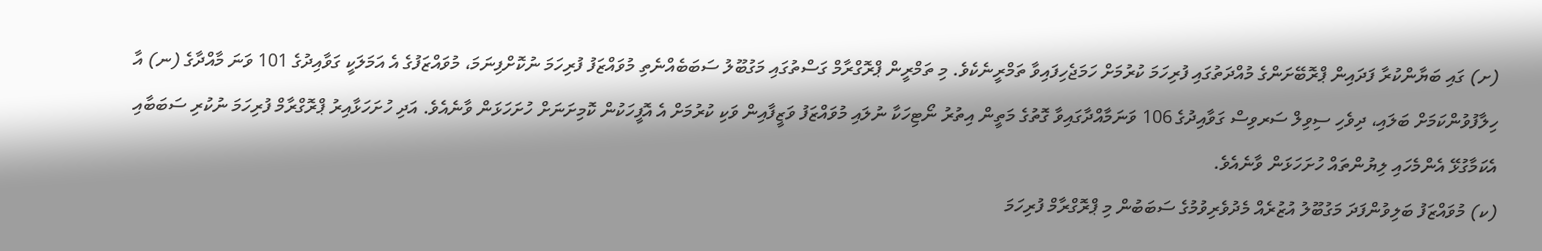(ށ) ގައި ބަޔާންކުރާ ފަދައިން ޕްރޮބޭށަންގެ މުއްދަތުގައި ފުރިހަމަ ކުރުމަށް ހަމަޖެހިފައިވާ ތަމްރީނެކެވެ. މި ތަމްރީން ޕްރޮގްރާމް ގަސްތުގައި މަގުބޫލު ސަބަބެއްނެތި މުވައްޒަފު ފުރިހަމަ ނުކޮށްފިނަމަ، މުވައްޒަފުގެ އެ އަމަލަކީ ގަވާއިދުގެ 101 ވަނަ މާއްދާގެ (ނ) އާ ހިލާފުވުންކަމަށް ބަލައި، ދިވެހި ސިވިލް ސަރވިސް ގަވާއިދުގެ 106 ވަނަމާއްދާގައިވާ ގޮތުގެ މަތީން އިތުރު ނޯޓިހަކާ ނުލައި މުވައްޒަފު ވަޒީފާއިން ވަކި ކުރުމަށް އެ އޮފީހަކުން ކޮމިށަނަށް ހުށަހަޅަން ވާނެއެވެ. އަދި ހުށަހަޅާއިރު ޕްރޮގްރާމް ފުރިހަމަ ނުކުރި ސަބަބާއި އެކަމާގުޅޭ އެންމެހައި ލިޔުންތައް ހުށަހަޅަން ވާނެއެވެ.
(ކ) މުވައްޒަފު ބަލިވުންފަދަ މަގުބޫލު އުޒުރެއް މެދުވެރިވުމުގެ ސަބަބުން މި ޕްރޮގްރާމް ފުރިހަމަ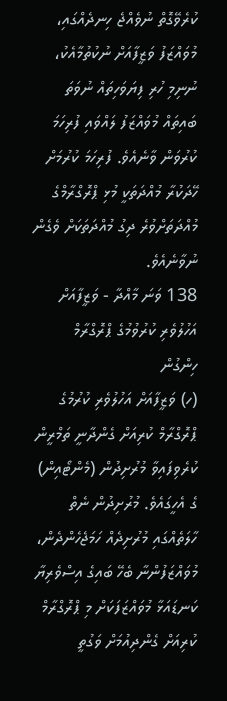ކުރެވޭގޮތް ނުވެއްޖެ ހިނދެއްގައި، މުވައްޒަފު ވަޒީފާއަށް ނުކުތުމާއެކު، ނުނިމި ހުރި ފިޔަވަހިތައް ނުވަތަ ބައިތައް މުވައްޒަފު ލައްވައި ފުރިހަމަ ކުރުވަން ވާނެއެވެ. ފުރިހަމަ ކުރުމަށް ހޭދަކުރާ މުއްދަތަކީ މުޅި ޕްރޮގްރާމްގެ މުއްދަތަށްވުރެ ދިގު މުއްދަތަކަށް ވެގެން ނުވާނެއެވެ.
138 ވަނަ މާއްދާ - ވަޒީފާއަށް އަހުލުވެރި ކުރުވުމުގެ ޕްރޮގްރާމް ހިންގުން
(ހ) ވަޒީފާއަށް އަހުލުވެރި ކުރުމުގެ ޕްރޮގްރާމް ކުރިއަށް ގެންދާނީ ތަމްރީން ކުރެވިފައިވާ މުރުށިދުން (މެންޓޯއިން) ގެ އެހީގައެވެ. މުރުށިދުން ނެތް ހާލަތެއްގައި މުރުށިދެއް ހަމަޖެހެންދެން، މުވައްޒަފުންނާ ބެހޭ ބައިގެ އިސްވެރިޔާ ކަނޑައަޅާ މުވައްޒަފަކަށް މި ޕްރޮގްރާމް ކުރިއަށް ގެންދިއުމަށް ވަގުތީ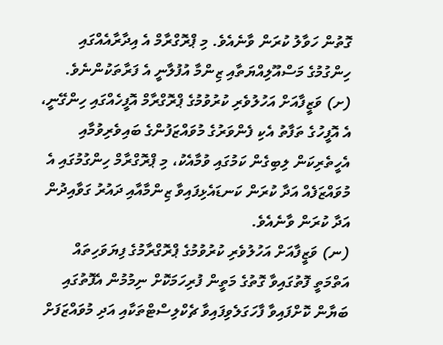ގޮތުން ހަވާލު ކުރަން ވާނެއެވެ. މި ޕްރޮގްރާމް އެ އިދާރާއެއްގައި ހިންގުމުގެ މަސްއޫލިއްޔަތާއި ޒިންމާ އުފުލާނީ އެ ފަރާތަކުންނެވެ.
(ށ) ވަޒީފާއަށް އަހުލުވެރި ކުރުވުމުގެ ޕްރޮގްރާމް އޮފީހެއްގައި ހިންގޭނީ، އެ އޮފީހުގެ ތަފާތު އެކި ފެންވަރުގެ މުވައްޒަފުންގެ ބައިވެރިވުމާއި އެހީތެރިކަން ލިބިގެން ކަމުގައި ވުމާއެކު، މި ޕްރޮގްރާމް ހިންގުމުގައި އެ މުވައްޒަފެއް އަދާ ކުރަން ކަނޑައެޅިފައިވާ ޒިންމާއާއި ދައުރު ގަވާއިދުން އަދާ ކުރަން ވާނެއެވެ.
(ނ) ވަޒީފާއަށް އަހުލުވެރި ކުރުވުމުގެ ޕްރޮގްރާމުގެ ފިޔަވަހިތައް އަތްމަތީ ފޮތުގައިވާ ގޮތުގެ މަތީން ފުރިހަމަކޮށް ނިމުމުން އެފޮތުގައި ބަޔާން ކޮށްފައިވާ ފާހަގަލެވިފައިވާ ޗެކްލިސްޓްތަކާއި އަދި މުވައްޒަފަށް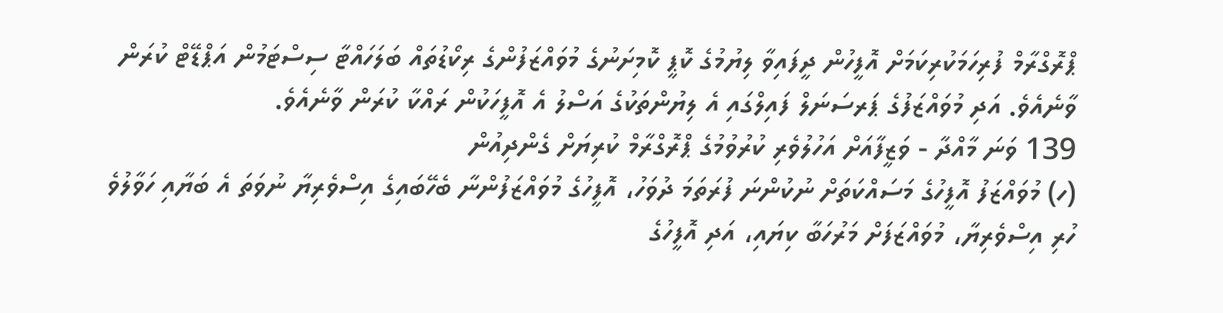ޕްރޮގްރާމް ފުރިހަމަކުރިކަމަށް އޮފީހުން ދީފައިވާ ލިޔުމުގެ ކޮޕީ ކޮމިށަނުގެ މުވައްޒަފުންގެ ރިކޯޑުތައް ބަލަހައްޓާ ސިސްޓަމުން އަޕްޑޭޓް ކުރަން ވާނެއެވެ. އަދި މުވައްޒަފުގެ ޕަރސަނަލް ފައިލްގައި އެ ލިޔުންތަކުގެ އަސްލު އެ އޮފީހަކުން ރައްކާ ކުރަން ވާނެއެވެ.
139 ވަނަ މާއްދާ - ވަޒީފާއަށް އަހުލުވެރި ކުރުވުމުގެ ޕްރޮގްރާމް ކުރިޔަށް ގެންދިއުން
(ހ) މުވައްޒަފު އޮފީހުގެ މަސައްކަތަށް ނުކުންނަ ފުރަތަމަ ދުވަހު، އޮފީހުގެ މުވައްޒަފުންނާ ބެހޭބައިގެ އިސްވެރިޔާ ނުވަތަ އެ ބަޔާއި ހަވާލުވެ ހުރި އިސްވެރިޔާ، މުވައްޒަފަށް މަރުހަބާ ކިޔައި، އަދި އޮފީހުގެ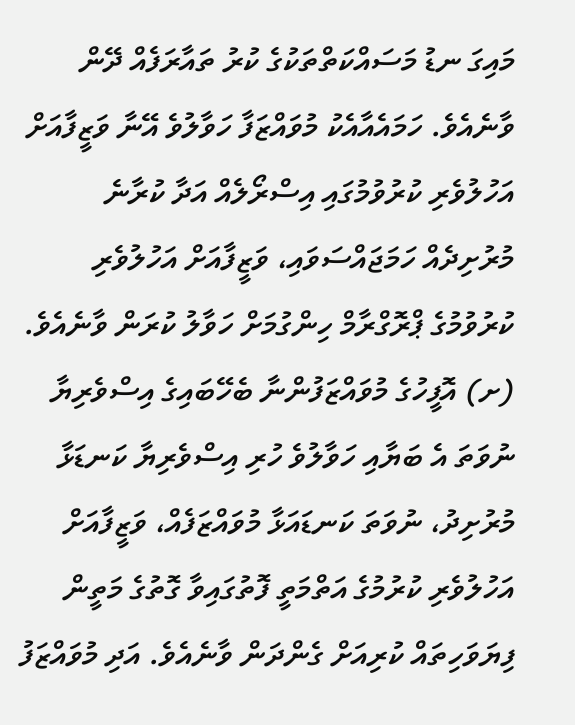މައިގަ ނޑު މަސައްކަތްތަކުގެ ކުރު ތައާރަފެއް ދޭން ވާނެއެވެ. ހަމައެއާއެކު މުވައްޒަފާ ހަވާލުވެ އޭނާ ވަޒީފާއަށް އަހުލުވެރި ކުރުވުމުގައި އިސްރޯލެއް އަދާ ކުރާނެ މުރުށިދެއް ހަމަޖައްސަވައި، ވަޒީފާއަށް އަހުލުވެރި ކުރުވުމުގެ ޕްރޮގްރާމް ހިންގުމަށް ހަވާލު ކުރަން ވާނެއެވެ.
(ށ) އޮފީހުގެ މުވައްޒަފުންނާ ބެހޭބައިގެ އިސްވެރިޔާ ނުވަތަ އެ ބަޔާއި ހަވާލުވެ ހުރި އިސްވެރިޔާ ކަނޑަޅާ މުރުށިދު، ނުވަތަ ކަނޑައަޅާ މުވައްޒަފެއް، ވަޒީފާއަށް އަހުލުވެރި ކުރުމުގެ އަތްމަތީ ފޮތުގައިވާ ގޮތުގެ މަތީން ފިޔަވަހިތައް ކުރިއަށް ގެންދަން ވާނެއެވެ. އަދި މުވައްޒަފު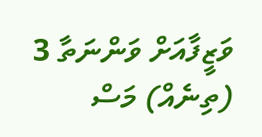ވަޒީފާއަށް ވަންނަތާ 3 (ތިނެއް) މަސް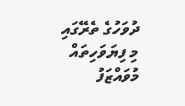ދުވަހުގެ ތެރޭގައި މި ފިޔަވަހިތައް މުވައްޒަފު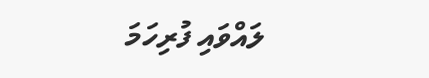ލައްވައި ފުރިހަމަ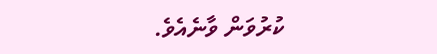ކުރުވަން ވާނެއެވެ.